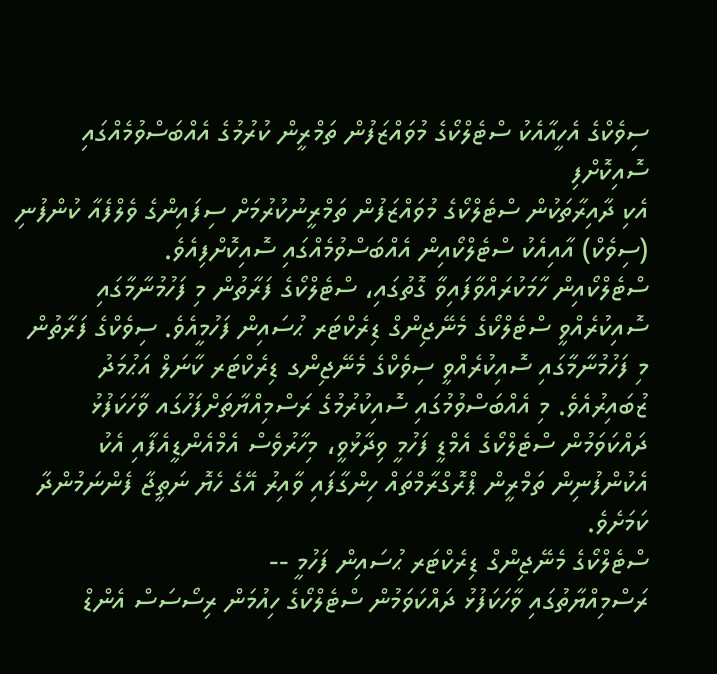ސިވެކްގެ އެހީއާއެކު ސްޓެލްކޯގެ މުވައްޒަފުން ތަމްރީން ކުރުމުގެ އެއްބަސްވުމެއްގައި ސޮއިކޮށްފި
އެކި ދާއިރާތަކުން ސްޓެލްކޯގެ މުވައްޒަފުން ތަމްރީނުކުރުމަށް ސިފައިންގެ ވެލްފެއާ ކުންފުނި (ސިވެކް) އާއިއެކު ސްޓެލްކޯއިން އެއްބަސްވުމެއްގައި ސޮއިކޮށްފިއެވެ.
ސްޓެލްކޯއިން ހާމަކުރައްވާފައިވާ ގޮތުގައި، ސްޓެލްކޯގެ ފަރާތުން މި ފަހުމުނާމާގައި ސޮއިކުރެއްވީ ސްޓެލްކޯގެ މެނޭޖިންގް ޑިރެކްޓަރ ޙުސައިން ފަހުމީއެވެ. ސިވެކްގެ ފަރާތުން މި ފަހުމުނާމާގައި ސޮއިކުރެއްވީ ސިވެކްގެ މެނޭޖިންގ ޑިރެކްޓަރ ކާނަލް އަޙުމަދު ޒުބައިރުއެވެ. މި އެއްބަސްވުމުގައި ސޮއިކުރުމުގެ ރަސްމިއްޔާތަށްފަހުގައ ވާހަކަފުޅު ދައްކަވަމުން ސްޓެލްކޯގެ އެމްޑީ ފަހުމީ ވިދާޅުވީ، މިހާރުވެސް އެމްއެންޑީއެފާއި އެކު އެކުންފުނިން ތަމްރީން ޕްރޮގްރާމްތައް ހިންގާފައި ވާއިރު އޭގެ ހެޔޮ ނަތީޖާ ފެންނަމުންދާ ކަމަށެވެ.
ސްޓެލްކޯގެ މެނޭޖިންގް ޑިރެކްޓަރ ޙުސައިން ފަހުމީ --
ރަސްމިއްޔާތުގައި ވާހަކަފުޅު ދައްކަވަމުން ސްޓެލްކޯގެ ހިއުމަން ރިސޯސަސް އެންޑް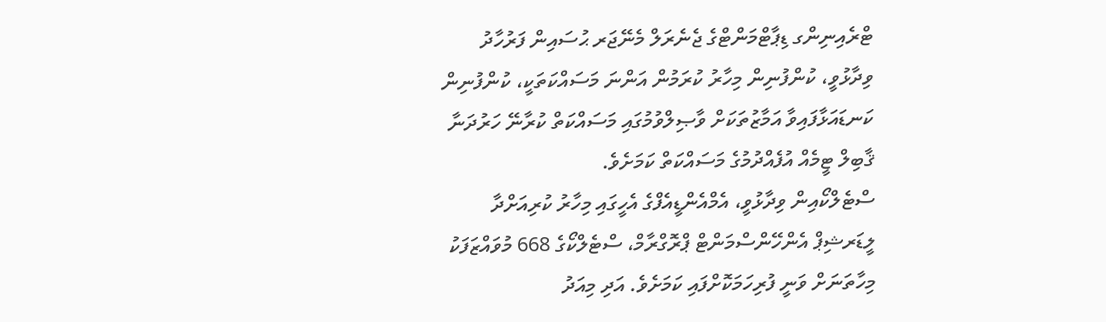ޓްރެއިނިންގ ޑިޕާޓްމަންޓްގެ ޖެނެރަލް މެނޭޖަރ ޙުސައިން ފަރުހާދު ވިދާޅުވީ، ކުންފުނިން މިހާރު ކުރަމުން އަންނަ މަސައްކަތަކީ، ކުންފުނިން ކަނޑައަޅާފައިވާ އަމާޒުތަކަށް ވާޞިލްވުމުގައި މަސައްކަތް ކުރާނޭ ހަރުދަނާ ޤާބިލް ޓީމެއް އުފެއްދުމުގެ މަސައްކަތް ކަމަށެވެ.
ސްޓެލްކޯއިން ވިދާޅުވީ، އެމްއެންޑީއެފްގެ އެހީގައި މިހާރު ކުރިއަށްދާ ލީޑަރޝިޕް އެންހޭންސްމަންޓް ޕްރޮގްރާމް، ސްޓެލްކޯގެ 668 މުވައްޒަފަކު މިހާތަނަށް ވަނީ ފުރިހަމަކޮށްފައި ކަމަށެވެ. އަދި މިއަދު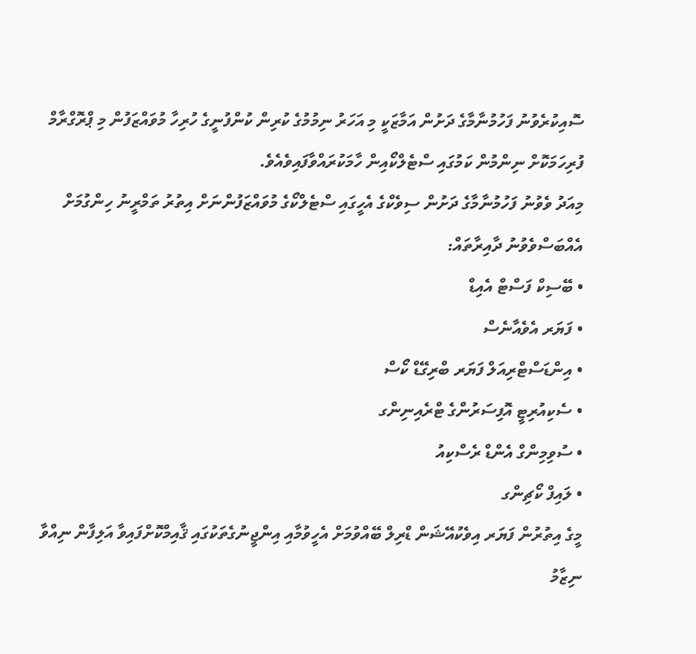ސޮއިކުރެވުނު ފަހުމުނާމާގެ ދަށުން އަމާޒަކީ މި އަހަރު ނިމުމުގެ ކުރިން ކުންފުނީގެ ހުރިހާ މުވައްޒަފުން މި ޕްރޮގްރާމް ފުރިހަމަކޮށް ނިންމުން ކަމުގައި ސްޓެލްކޯއިން ހާމަކުރައްވާފައިވެއެވެ.
މިއަދު ވެވުނު ފަހުމުނާމާގެ ދަށުން ސިވެކްގެ އެހީގައި ސްޓެލްކޯގެ މުވައްޒަފުންނަށް އިތުރު ތަމްރީނު ހިންގުމަށް އެއްބަސްވެވުނު ދާއިރާތައް:
• ބޭސިކް ފަސްޓް އެއިޑް
• ފަޔަރ އެވެއާނެސް
• އިންޑަސްޓްރިއަލް ފަޔަރ ބްރިގޭޑް ކޯސް
• ސެކިއުރިޓީ އޮފިސަރުންގެ ޓްރެއިނިންގ
• ސުވިމިންގް އެންޑް ރެސްކިއު
• ލައިފް ކޯޗިންގ
މީގެ އިތުރުން ފަޔަރ އިވެކުއޭޝަން ޑްރިލް ބޭއްވުމަށް އެހީވުމާއި އިންޖީނުގެތަކުގައި ޤާއިމްކޮށްފައިވާ އަލިފާން ނިއްވާ ނިޒާމު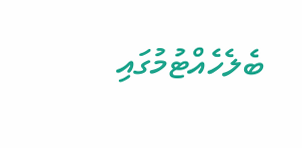ބެލެހެއްޓުމުގައި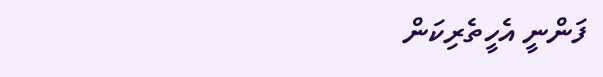ފަންނީ އެހީތެރިކަން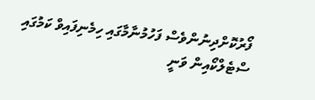ފޯރުކޮށްދިނުންވެސް ފަހުމުނާމާގައި ހިމެނިފައިވް ކަމުގައި ސްޓެލްކޯއިން ވަނީ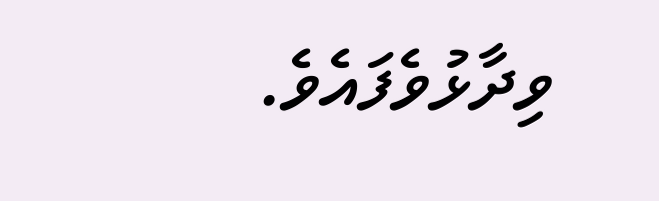ވިދާޅުވެފައެވެ.